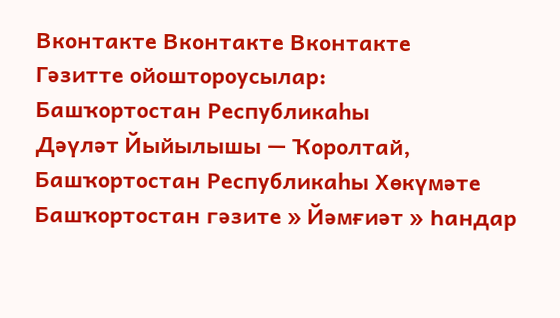Вконтакте Вконтакте Вконтакте
Гәзитте ойоштороусылар:
Башҡортостан Республикаһы
Дәүләт Йыйылышы — Ҡоролтай,
Башҡортостан Республикаһы Хөкүмәте
Башҡортостан гәзите » Йәмғиәт » Һандар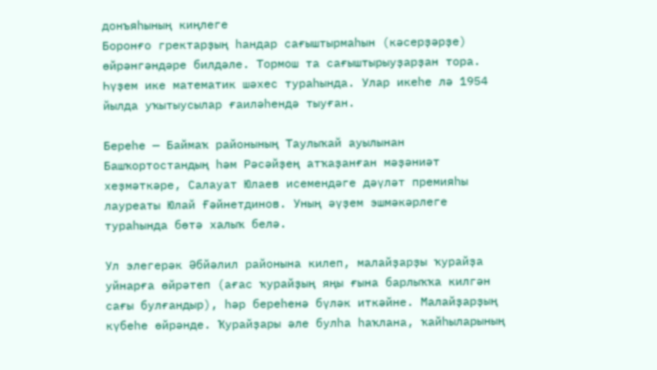донъяһының киңлеге
Боронғо гректарҙың һандар сағыштырмаһын (кәсерҙәрҙе) өйрәнгәндәре билдәле. Тормош та сағыштырыуҙарҙан тора. Һүҙем ике математик шәхес тураһында. Улар икеһе лә 1954 йылда уҡытыусылар ғаиләһендә тыуған.

Береһе — Баймаҡ районының Таулыҡай ауылынан Башҡортостандың һәм Рәсәйҙең атҡаҙанған мәҙәниәт хеҙмәткәре, Салауат Юлаев исемендәге дәүләт премияһы лауреаты Юлай Ғәйнетдинов. Уның әүҙем эшмәкәрлеге тураһында бөтә халыҡ белә.

Ул элегерәк Әбйәлил районына килеп, малайҙарҙы ҡурайҙа уйнарға өйрәтеп (ағас ҡурайҙың яңы ғына барлыҡҡа килгән сағы булғандыр), һәр береһенә бүләк иткәйне. Малайҙарҙың күбеһе өйрәнде. Ҡурайҙары әле булһа һаҡлана, ҡайһыларының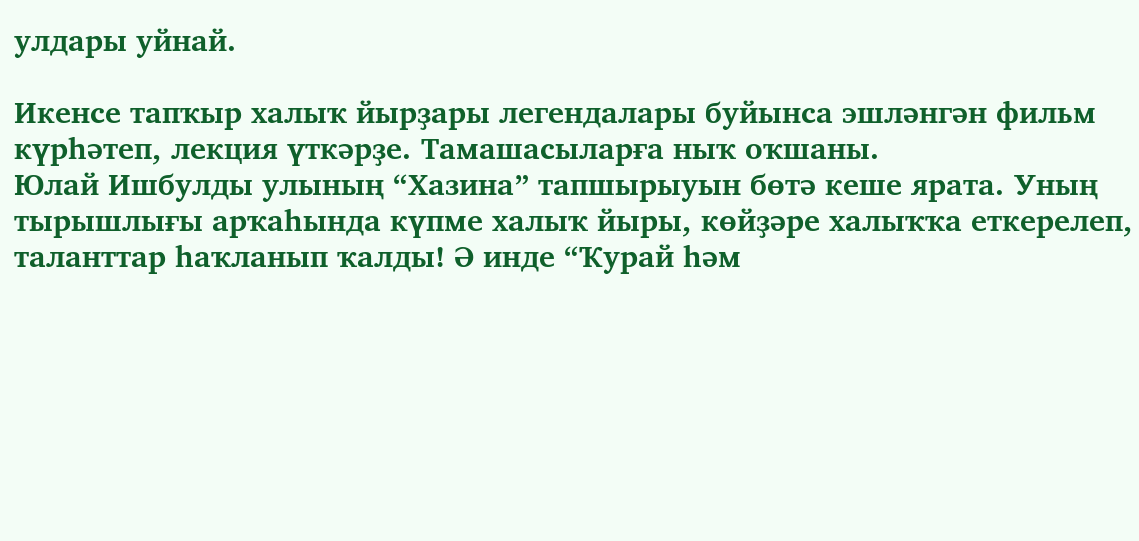улдары уйнай.

Икенсе тапҡыр халыҡ йырҙары легендалары буйынса эшләнгән фильм күрһәтеп, лекция үткәрҙе. Тамашасыларға ныҡ оҡшаны.
Юлай Ишбулды улының “Хазина” тапшырыуын бөтә кеше ярата. Уның тырышлығы арҡаһында күпме халыҡ йыры, көйҙәре халыҡҡа еткерелеп, таланттар һаҡланып ҡалды! Ә инде “Ҡурай һәм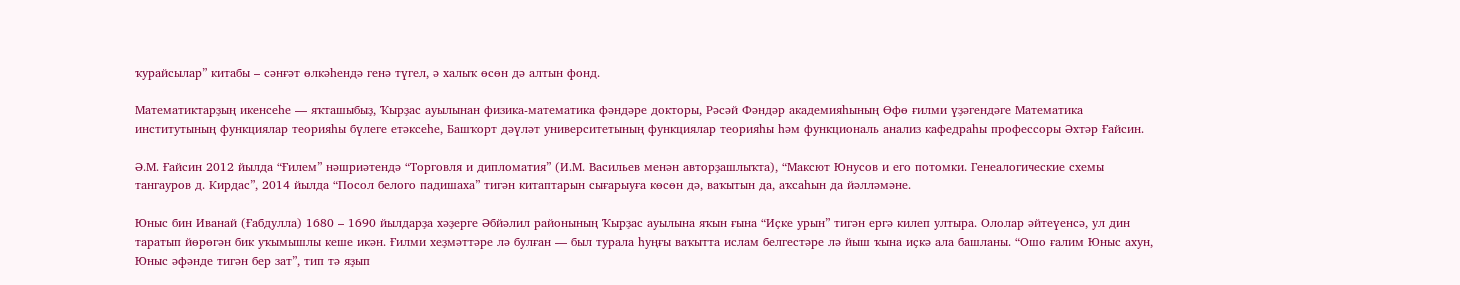ҡурайсылар” китабы – сәнғәт өлкәһендә генә түгел, ә халыҡ өсөн дә алтын фонд.

Математиктарҙың икенсеһе — яҡташыбыҙ, Ҡырҙас ауылынан физика-математика фәндәре докторы, Рәсәй Фәндәр академияһының Өфө ғилми үҙәгендәге Математика институтының функциялар теорияһы бүлеге етәксеһе, Башҡорт дәүләт университетының функциялар теорияһы һәм функциональ анализ кафедраһы профессоры Әхтәр Ғайсин.

Ә.М. Ғайсин 2012 йылда “Ғилем” нәшриәтендә “Торговля и дипломатия” (И.М. Васильев менән авторҙашлыҡта), “Максют Юнусов и его потомки. Генеалогические схемы тангауров д. Кирдас”, 2014 йылда “Посол белого падишаха” тигән китаптарын сығарыуға көсөн дә, ваҡытын да, аҡсаһын да йәлләмәне.

Юныс бин Иванай (Ғабдулла) 1680 – 1690 йылдарҙа хәҙерге Әбйәлил районының Ҡырҙас ауылына яҡын ғына “Иҫке урын” тигән ергә килеп ултыра. Ололар әйтеүенсә, ул дин таратып йөрөгән бик уҡымышлы кеше икән. Ғилми хеҙмәттәре лә булған — был турала һуңғы ваҡытта ислам белгестәре лә йыш ҡына иҫкә ала башланы. “Ошо ғалим Юныс ахун, Юныс әфәнде тигән бер зат”, тип тә яҙып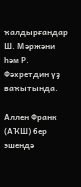ҡалдырғандар Ш. Мәржәни һәм Р. Фәхретдин үҙ ваҡытында.

Аллен Франк (АҠШ) бер эшендә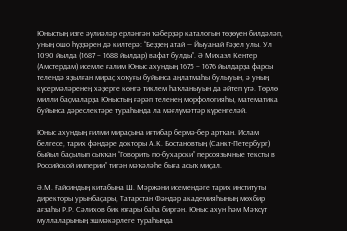Юныстың изге әүлиәләр ерләнгән ҡәберҙәр каталогын төҙөүен билдәләп, уның ошо һүҙҙәрен дә килтерә: “Беҙҙең атай — Йыуанай Ғәҙел улы. Ул 1090 йылда (1687 – 1688 йылдар) вафат булды”. Ә Михаэл Кентер (Амстердам) исемле ғалим Юныс ахундың 1675 – 1676 йылдарҙа фарсы телендә яҙылған мираҫ хоҡуғы буйынса аңлатмаһы булыуын, ә уның күсермәләренең хәҙерге көнгә тиклем һаҡланыуын да әйтеп үтә. Төрлө милли баҫмаларҙа Юныстың ғәрәп теленең морфологияһы, математика буйынса дәреслектәре тураһында ла мәғлүмәттәр күренгеләй.

Юныс ахундың ғилми мираҫына иғтибар бермә-бер артҡан. Ислам белгесе, тарих фәндәре докторы А.К. Бостановтың (Санкт-Петербург) быйыл баҫылып сыҡҡан “Говорить по-бухарски” персоязычные тексты в Российской империи” тигән мәҡәләһе быға асыҡ миҫал.

Ә.М. Ғайсиндың китабына Ш. Мәржәни исемендәге тарих институты директоры урынбаҫары, Татарстан Фәндәр академияһының мөхбир ағзаһы Р.Р. Сәлихов бик юғары баһа биргән. Юныс ахун һәм Мәҡсүт муллаларының эшмәкәрлеге тураһында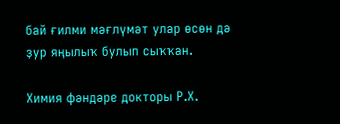бай ғилми мәғлүмәт улар өсөн дә ҙур яңылыҡ булып сыҡҡан.

Химия фәндәре докторы Р.Х.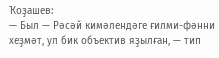Ҡоҙашев:
— Был — Рәсәй кимәлендәге ғилми-фәнни хеҙмәт, ул бик объектив яҙылған, — тип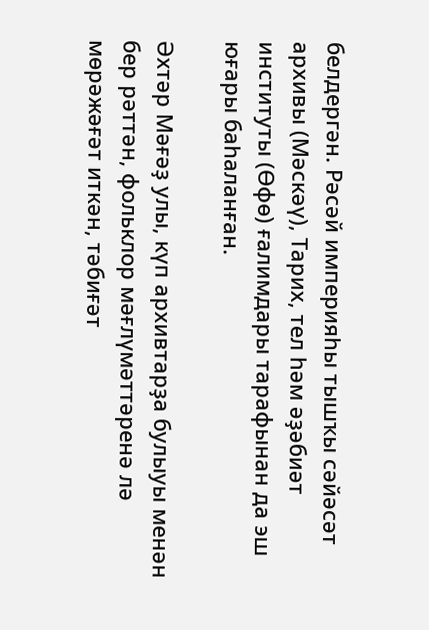белдергән. Рәсәй империяһы тышҡы сәйәсәт архивы (Мәскәү), Тарих, тел һәм әҙәбиәт институты (Өфө) ғалимдары тарафынан да эш юғары баһаланған.

Әхтәр Мәғәҙ улы, күп архивтарҙа булыуы менән бер рәттән, фольклор мәғлүмәттәренә лә мөрәжәғәт иткән, тәбиғәт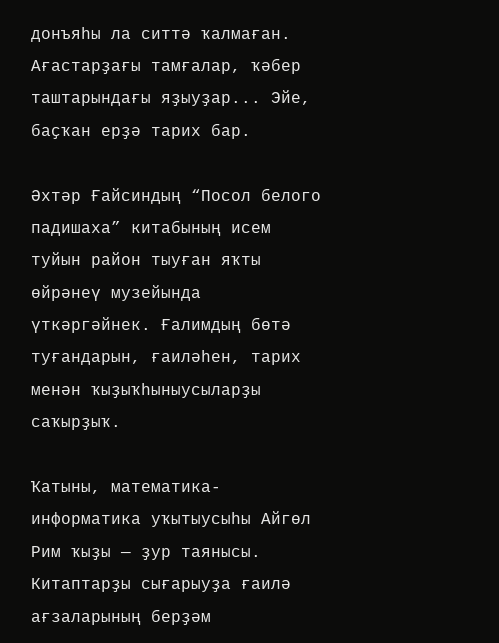донъяһы ла ситтә ҡалмаған. Ағастарҙағы тамғалар, ҡәбер таштарындағы яҙыуҙар... Эйе, баҫҡан ерҙә тарих бар.

Әхтәр Ғайсиндың “Посол белого падишаха” китабының исем туйын район тыуған яҡты өйрәнеү музейында үткәргәйнек. Ғалимдың бөтә туғандарын, ғаиләһен, тарих менән ҡыҙыҡһыныусыларҙы саҡырҙыҡ.

Ҡатыны, математика-информатика уҡытыусыһы Айгөл Рим ҡыҙы — ҙур таянысы. Китаптарҙы сығарыуҙа ғаилә ағзаларының берҙәм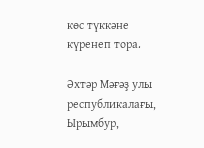көс түккәне күренеп тора.

Әхтәр Мәғәҙ улы республикалағы, Ырымбур,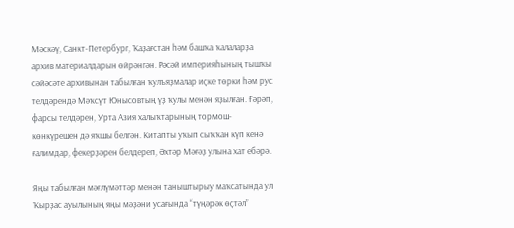Мәскәү, Санкт-Петербург, Ҡаҙағстан һәм башҡа ҡалаларҙа архив материалдарын өйрәнгән. Рәсәй империяһының тышҡы сәйәсәте архивынан табылған ҡулъяҙмалар иҫке төрки һәм рус телдәрендә Мәҡсүт Юнысовтың үҙ ҡулы менән яҙылған. Ғәрәп, фарсы телдәрен, Урта Азия халыҡтарының тормош-көнкүрешен дә яҡшы белгән. Китапты уҡып сыҡҡан күп кенә ғалимдар, фекерҙәрен белдереп, Әхтәр Мәғәҙ улына хат ебәрә.

Яңы табылған мәғлүмәттәр менән таныштырыу маҡсатында ул Ҡырҙас ауылының яңы мәҙәни усағында “түңәрәк өҫтәл”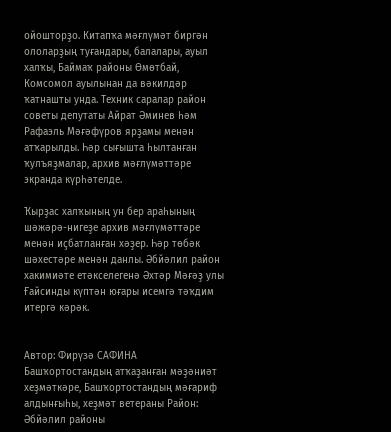ойошторҙо. Китапҡа мәғлүмәт биргән ололарҙың туғандары, балалары, ауыл халҡы, Баймаҡ районы Өмөтбай, Комсомол ауылынан да вәкилдәр ҡатнашты унда. Техник саралар район советы депутаты Айрат Әминев һәм Рафаэль Мәғәфүров ярҙамы менән атҡарылды. Һәр сығышта һылтанған ҡулъяҙмалар, архив мәғлүмәттәре экранда күрһәтелде.

Ҡырҙас халҡының ун бер араһының шәжәрә-нигеҙе архив мәғлүмәттәре менән иҫбатланған хәҙер. Һәр төбәк шәхестәре менән данлы. Әбйәлил район хакимиәте етәкселегенә Әхтәр Мәғәҙ улы Ғайсинды күптән юғары исемгә тәҡдим итергә кәрәк.


Автор: Фирүзә САФИНА Башҡортостандың атҡаҙанған мәҙәниәт хеҙмәткәре, Башҡортостандың мәғариф алдынғыһы, хеҙмәт ветераны Район: Әбйәлил районы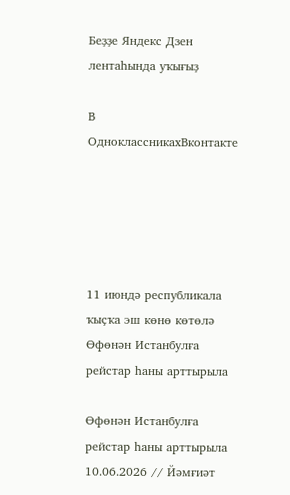Беҙҙе Яндекс Дзен лентаһында уҡығыҙ

В ОдноклассникахВконтакте





11 июндә республикала ҡыҫҡа эш көнө көтөлә
Өфөнән Истанбулға рейстар һаны арттырыла

Өфөнән Истанбулға рейстар һаны арттырыла 10.06.2026 // Йәмғиәт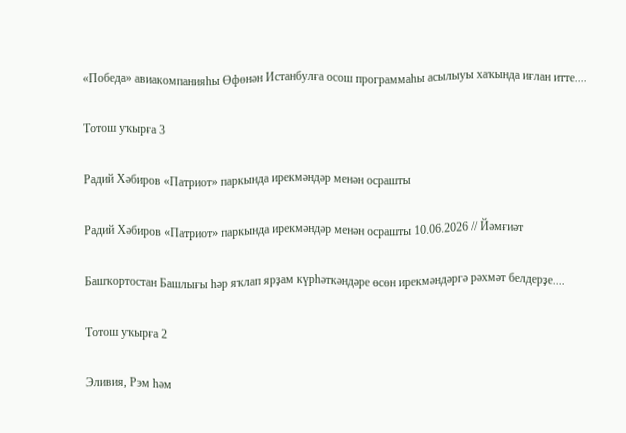«Победа» авиакомпанияһы Өфөнән Истанбулға осош программаһы асылыуы хаҡында иғлан итте....

Тотош уҡырға 3

Радий Хәбиров «Патриот» паркында ирекмәндәр менән осрашты

Радий Хәбиров «Патриот» паркында ирекмәндәр менән осрашты 10.06.2026 // Йәмғиәт

Башҡортостан Башлығы һәр яҡлап ярҙам күрһәткәндәре өсөн ирекмәндәргә рәхмәт белдерҙе....

Тотош уҡырға 2

Эливия, Рэм һәм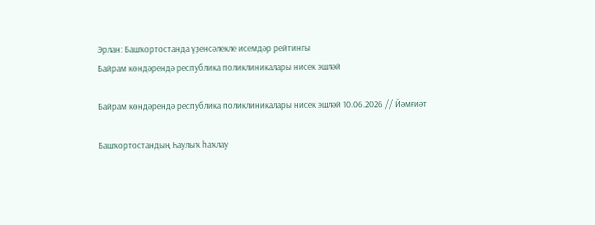Эрлан: Башҡортостанда үҙенсәлекле исемдәр рейтингы
Байрам көндәрендә республика поликлиникалары нисек эшләй

Байрам көндәрендә республика поликлиникалары нисек эшләй 10.06.2026 // Йәмғиәт

Башҡортостандың Һаулыҡ һаҡлау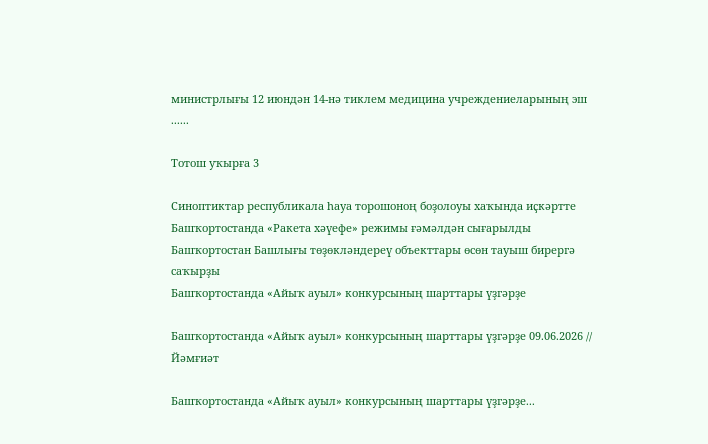министрлығы 12 июндән 14-нә тиклем медицина учреждениеларының эш ......

Тотош уҡырға 3

Синоптиктар республикала һауа торошоноң боҙолоуы хаҡында иҫкәртте
Башҡортостанда «Ракета хәүефе» режимы ғәмәлдән сығарылды
Башҡортостан Башлығы төҙөкләндереү объекттары өсөн тауыш бирергә саҡырҙы
Башҡортостанда «Айыҡ ауыл» конкурсының шарттары үҙгәрҙе

Башҡортостанда «Айыҡ ауыл» конкурсының шарттары үҙгәрҙе 09.06.2026 // Йәмғиәт

Башҡортостанда «Айыҡ ауыл» конкурсының шарттары үҙгәрҙе...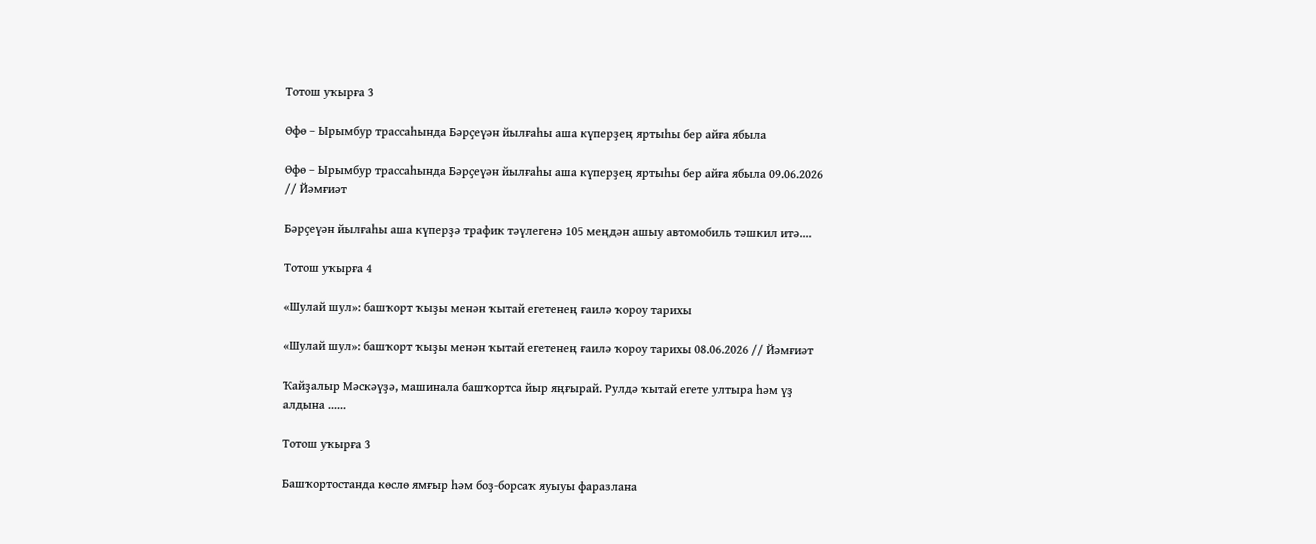Тотош уҡырға 3

Өфө – Ырымбур трассаһында Бәрҫеүән йылғаһы аша күперҙең яртыһы бер айға ябыла

Өфө – Ырымбур трассаһында Бәрҫеүән йылғаһы аша күперҙең яртыһы бер айға ябыла 09.06.2026 // Йәмғиәт

Бәрҫеүән йылғаһы аша күперҙә трафик тәүлегенә 105 меңдән ашыу автомобиль тәшкил итә....

Тотош уҡырға 4

«Шулай шул»: башҡорт ҡыҙы менән ҡытай егетенең ғаилә ҡороу тарихы

«Шулай шул»: башҡорт ҡыҙы менән ҡытай егетенең ғаилә ҡороу тарихы 08.06.2026 // Йәмғиәт

Ҡайҙалыр Мәскәүҙә, машинала башҡортса йыр яңғырай. Рулдә ҡытай егете ултыра һәм үҙ алдына ......

Тотош уҡырға 3

Башҡортостанда көслө ямғыр һәм боҙ-борсаҡ яуыуы фаразлана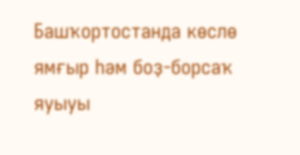Башҡортостанда көслө ямғыр һәм боҙ-борсаҡ яуыуы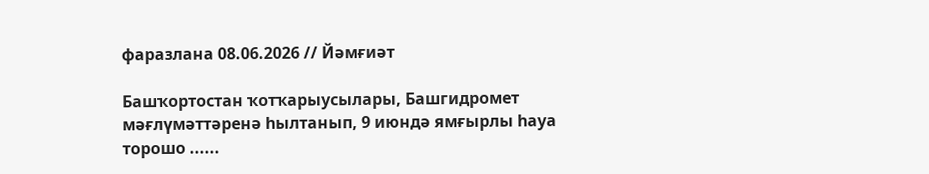фаразлана 08.06.2026 // Йәмғиәт

Башҡортостан ҡотҡарыусылары, Башгидромет мәғлүмәттәренә һылтанып, 9 июндә ямғырлы һауа торошо ......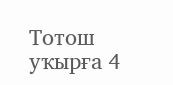Тотош уҡырға 4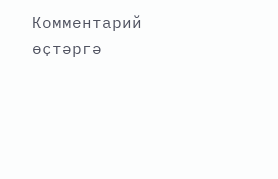Комментарий өҫтәргә